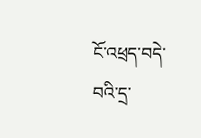ངོ་འཕྲད་བདེ་བའི་དྲ་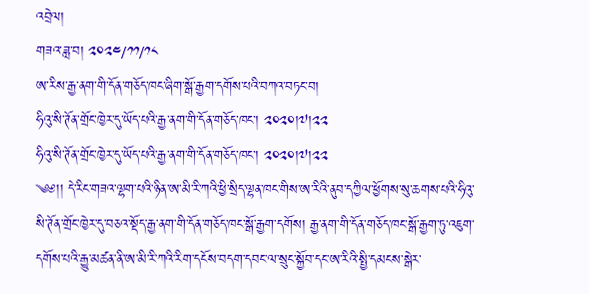འབྲེལ།
གཟའ་ཟླ་བ། ༢༠༢༤/༡༡/༡༨
ཨ་རིས་རྒྱ་ནག་གི་དོན་གཅོད་ཁང་ཞིག་སྒོ་རྒྱག་དགོས་པའི་བཀའ་བཏང་བ།
ཧིའུ་སི་ཊོན་གྲོང་ཁྱེར་དུ་ཡོད་པའི་རྒྱ་ནག་གི་དོན་གཅོད་ཁང་། ༢༠༢༠།༧།༢༢
ཧིའུ་སི་ཊོན་གྲོང་ཁྱེར་དུ་ཡོད་པའི་རྒྱ་ནག་གི་དོན་གཅོད་ཁང་། ༢༠༢༠།༧།༢༢
༄༅།། དེ་རིང་གཟའ་ལྷག་པའི་ཉིན་ཨ་མི་རི་ཀའི་ཕྱི་སྲིད་ལྷན་ཁང་གིས་ཨ་རིའི་ནུབ་དཀྱིལ་ཕྱོགས་སུ་ཆགས་པའི་ཧིའུ་སི་ཊོན་གྲོང་ཁྱེར་དུ་བཅའ་སྡོད་རྒྱ་ནག་གི་དོན་གཅོད་ཁང་སྒོ་རྒྱག་དགོས། རྒྱ་ནག་གི་དོན་གཅོད་ཁང་སྒོ་རྒྱག་ཏུ་འཇུག་དགོས་པའི་རྒྱུ་མཚན་ནི་ཨ་མི་རི་ཀའི་རིག་དངོས་བདག་དབང་ལ་སྲུང་སྐྱོབ་དང་ཨ་རིའི་སྤྱི་དམངས་སྒེར་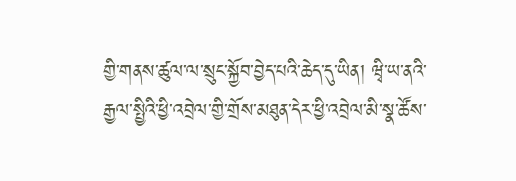གྱི་གནས་ཚུལ་ལ་སྲུང་སྐྱོབ་བྱེད་པའི་ཆེད་དུ་ཡིན། ཝྭི་ཡ་ནའི་རྒྱལ་སྤྱིའི་ཕྱི་འབྲེལ་གྱི་གྲོས་མཐུན་དེར་ཕྱི་འབྲེལ་མི་སྣ་ཚོས་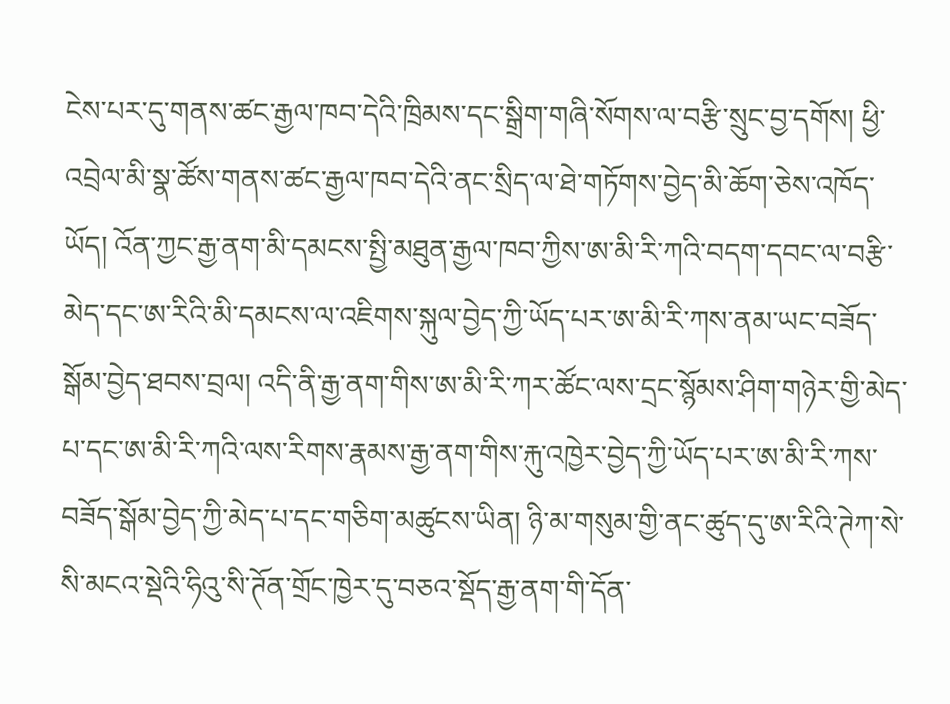ངེས་པར་དུ་གནས་ཚང་རྒྱལ་ཁབ་དེའི་ཁྲིམས་དང་སྒྲིག་གཞི་སོགས་ལ་བརྩི་སྲུང་བྱ་དགོས། ཕྱི་འབྲེལ་མི་སྣ་ཚོས་གནས་ཚང་རྒྱལ་ཁབ་དེའི་ནང་སྲིད་ལ་ཐེ་གཏོགས་བྱེད་མི་ཆོག་ཅེས་འཁོད་ཡོད། འོན་ཀྱང་རྒྱ་ནག་མི་དམངས་སྤྱི་མཐུན་རྒྱལ་ཁབ་ཀྱིས་ཨ་མི་རི་ཀའི་བདག་དབང་ལ་བརྩི་མེད་དང་ཨ་རིའི་མི་དམངས་ལ་འཇིགས་སྐུལ་བྱེད་ཀྱི་ཡོད་པར་ཨ་མི་རི་ཀས་ནམ་ཡང་བཟོད་སྒོམ་བྱེད་ཐབས་བྲལ། འདི་ནི་རྒྱ་ནག་གིས་ཨ་མི་རི་ཀར་ཚོང་ལས་དྲང་སྙོམས་ཤིག་གཉེར་གྱི་མེད་པ་དང་ཨ་མི་རི་ཀའི་ལས་རིགས་རྣམས་རྒྱ་ནག་གིས་རྐུ་འཁྱེར་བྱེད་ཀྱི་ཡོད་པར་ཨ་མི་རི་ཀས་བཟོད་སྒོམ་བྱེད་ཀྱི་མེད་པ་དང་གཅིག་མཚུངས་ཡིན། ཉི་མ་གསུམ་གྱི་ནང་ཚུད་དུ་ཨ་རིའི་ཊེཀ་སེ་སི་མངའ་སྡེའི་ཧིའུ་སི་ཊོན་གྲོང་ཁྱེར་དུ་བཅའ་སྡོད་རྒྱ་ནག་གི་དོན་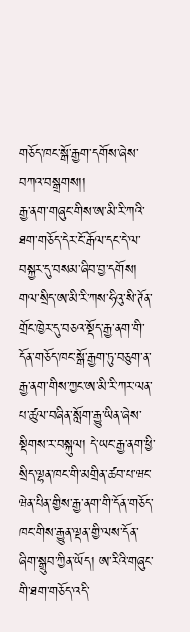གཅོད་ཁང་སྒོ་རྒྱག་དགོས་ཞེས་བཀའ་བསྒྲགས།།
རྒྱ་ནག་གཞུང་གིས་ཨ་མི་རི་ཀའི་ཐག་གཅོད་དེར་ངོ་རྒོལ་དང་དེ་ལ་བསྐྱར་དུ་བསམ་ཞིབ་བྱ་དགོས། གལ་སྲིད་ཨ་མི་རི་ཀས་ཧིའུ་སི་ཊོན་གྲོང་ཁྱེར་དུ་བཅའ་སྡོད་རྒྱ་ནག་གི་དོན་གཅོད་ཁང་སྒོ་རྒྱག་ཏུ་བཅུག་ན་རྒྱ་ནག་གིས་ཀྱང་ཨ་མི་རི་ཀར་ལན་པ་ཚུལ་བཞིན་སློག་རྒྱུ་ཡིན་ཞེས་སྡིགས་ར་བསྐུལ། དེ་ཡང་རྒྱ་ནག་ཕྱི་སྲིད་ལྷན་ཁང་གི་མགྲིན་ཚབ་པ་ཝང་ཝེན་པིན་གྱིས་རྒྱ་ནག་གི་དོན་གཅོད་ཁང་གིས་རྒྱུན་ལྡན་གྱི་ལས་དོན་ཞིག་སྒྲུབ་ཀྱིན་ཡོད། ཨ་རིའི་གཞུང་གི་ཐག་གཅོད་འདི་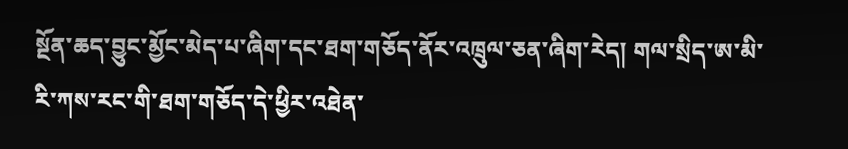སྔོན་ཆད་བྱུང་མྱོང་མེད་པ་ཞིག་དང་ཐག་གཅོད་ནོར་འཁྲུལ་ཅན་ཞིག་རེད། གལ་སྲིད་ཨ་མི་རི་ཀས་རང་གི་ཐག་གཅོད་དེ་ཕྱིར་འཐེན་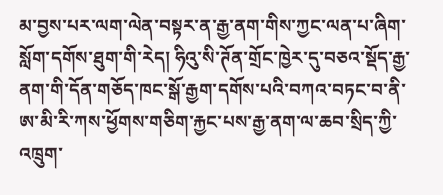མ་བྱས་པར་ལག་ལེན་བསྟར་ན་རྒྱ་ནག་གིས་ཀྱང་ལན་པ་ཞིག་སློག་དགོས་ཐུག་གི་རེད། ཧིའུ་སི་ཊོན་གྲོང་ཁྱེར་དུ་བཅའ་སྡོད་རྒྱ་ནག་གི་དོན་གཅོད་ཁང་སྒོ་རྒྱག་དགོས་པའི་བཀའ་བཏང་བ་ནི་ཨ་མི་རི་ཀས་ཕྱོགས་གཅིག་རྐྱང་པས་རྒྱ་ནག་ལ་ཆབ་སྲིད་ཀྱི་འཁྲུག་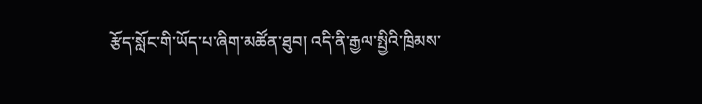རྩོད་སློང་གི་ཡོད་པ་ཞིག་མཚོན་ཐུབ། འདི་ནི་རྒྱལ་སྤྱིའི་ཁྲིམས་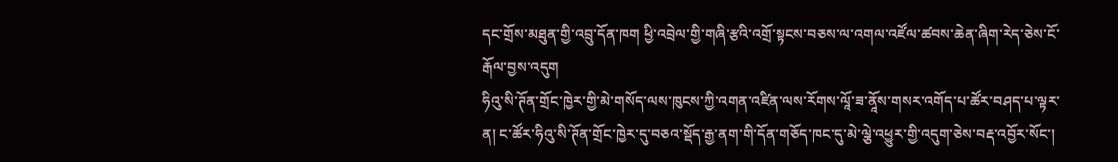དང་གྲོས་མཐུན་གྱི་འབྲུ་དོན་ཁག ཕྱི་འབྲེལ་གྱི་གཞི་རྩའི་འགྲོ་སྟངས་བཅས་ལ་འགལ་འཛོལ་ཚབས་ཆེན་ཞིག་རེད་ཅེས་ངོ་རྒོལ་བྱས་འདུག
ཧིའུ་སི་ཊོན་གྲོང་ཁྱེར་གྱི་མེ་གསོད་ལས་ཁུངས་ཀྱི་འགན་འཛིན་ལས་རོགས་ལཱོ་ཟ་ནཱོས་གསར་འགོད་པ་ཚོར་བཤད་པ་ལྟར་ན། ང་ཚོར་ཧིའུ་སི་ཊོན་གྲོང་ཁྱེར་དུ་བཅའ་སྡོད་རྒྱ་ནག་གི་དོན་གཅོད་ཁང་དུ་མེ་ལྕེ་འཕྱུར་གྱི་འདུག་ཅེས་བརྡ་འབྱོར་སོང་།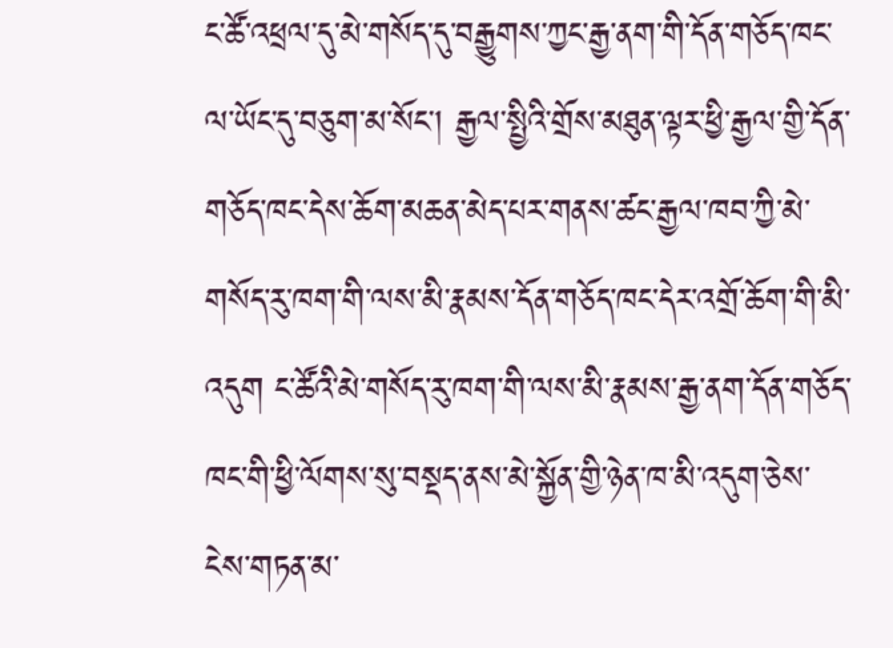ང་ཚོ་འཕྲལ་དུ་མེ་གསོད་དུ་བརྒྱུགས་ཀྱང་རྒྱ་ནག་གི་དོན་གཅོད་ཁང་ལ་ཡོང་དུ་བཅུག་མ་སོང་། རྒྱལ་སྤྱིའི་གྲོས་མཐུན་ལྟར་ཕྱི་རྒྱལ་གྱི་དོན་གཅོད་ཁང་དེས་ཆོག་མཆན་མེད་པར་གནས་ཚང་རྒྱལ་ཁབ་ཀྱི་མེ་གསོད་རུ་ཁག་གི་ལས་མི་རྣམས་དོན་གཅོད་ཁང་དེར་འགྲོ་ཆོག་གི་མི་འདུག ང་ཚོའི་མེ་གསོད་རུ་ཁག་གི་ལས་མི་རྣམས་རྒྱ་ནག་དོན་གཅོད་ཁང་གི་ཕྱི་ལོགས་སུ་བསྡད་ནས་མེ་སྐྱོན་གྱི་ཉེན་ཁ་མི་འདུག་ཅེས་ངེས་གཏན་མ་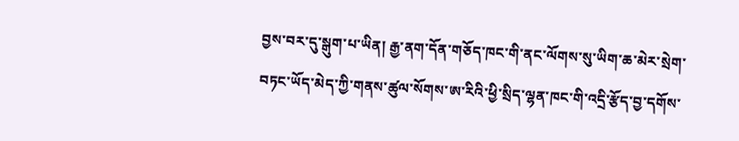བྱས་བར་དུ་སྒུག་པ་ཡིན། རྒྱ་ནག་དོན་གཅོད་ཁང་གི་ནང་ལོགས་སུ་ཡིག་ཆ་མེར་སྲེག་བཏང་ཡོད་མེད་ཀྱི་གནས་ཚུལ་སོགས་ཨ་རིའི་ཕྱི་སྲིད་ལྷན་ཁང་གི་འདྲི་རྩོད་བྱ་དགོས་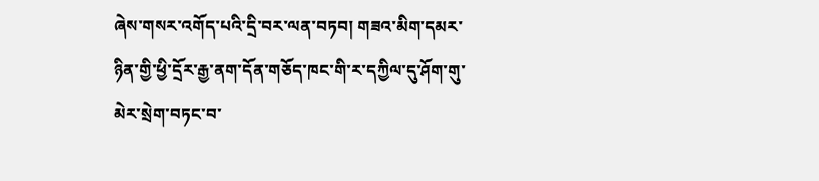ཞེས་གསར་འགོད་པའི་དྲི་བར་ལན་བཏབ། གཟའ་མིག་དམར་ཉིན་གྱི་ཕྱི་དྲོར་རྒྱ་ནག་དོན་གཅོད་ཁང་གི་ར་དཀྱིལ་དུ་ཤོག་གུ་མེར་སྲེག་བཏང་བ་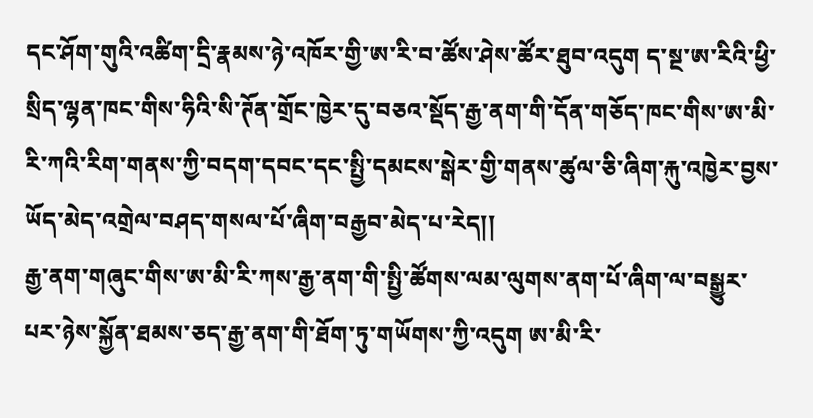དང་ཤོག་གུའི་འཚིག་དྲི་རྣམས་ཉེ་འཁོར་གྱི་ཨ་རི་བ་ཚོས་ཤེས་ཚོར་ཐུབ་འདུག ད་སྔ་ཨ་རིའི་ཕྱི་སྲིད་ལྷན་ཁང་གིས་ཧིའི་སི་ཊོན་གྲོང་ཁྱེར་དུ་བཅའ་སྡོད་རྒྱ་ནག་གི་དོན་གཅོད་ཁང་གིས་ཨ་མི་རི་ཀའི་རིག་གནས་ཀྱི་བདག་དབང་དང་སྤྱི་དམངས་སྒེར་གྱི་གནས་ཚུལ་ཅི་ཞིག་རྐུ་འཁྱེར་བྱས་ཡོད་མེད་འགྲེལ་བཤད་གསལ་པོ་ཞིག་བརྒྱབ་མེད་པ་རེད།།
རྒྱ་ནག་གཞུང་གིས་ཨ་མི་རི་ཀས་རྒྱ་ནག་གི་སྤྱི་ཚོགས་ལམ་ལུགས་ནག་པོ་ཞིག་ལ་བསྒྱུར་པར་ཉེས་སྐྱོན་ཐམས་ཅད་རྒྱ་ནག་གི་ཐོག་ཏུ་གཡོགས་ཀྱི་འདུག ཨ་མི་རི་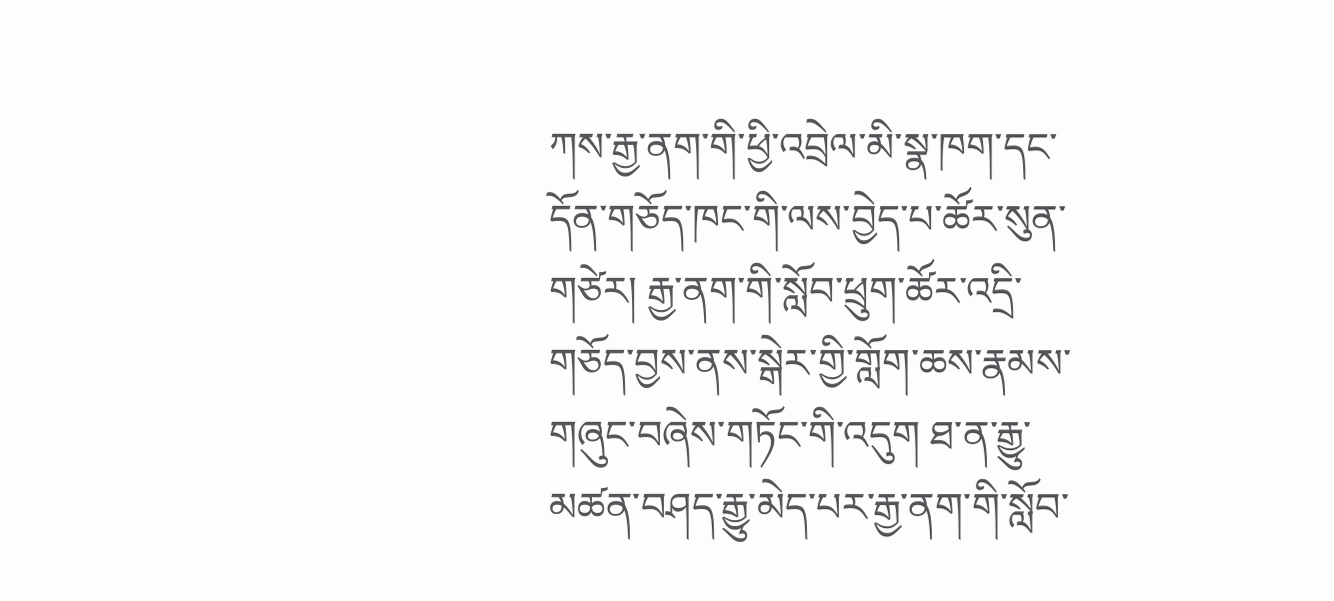ཀས་རྒྱ་ནག་གི་ཕྱི་འབྲེལ་མི་སྣ་ཁག་དང་དོན་གཅོད་ཁང་གི་ལས་བྱེད་པ་ཚོར་སུན་གཙེར། རྒྱ་ནག་གི་སློབ་ཕྲུག་ཚོར་འདྲི་གཅོད་བྱས་ནས་སྒེར་གྱི་གློག་ཆས་རྣམས་གཞུང་བཞེས་གཏོང་གི་འདུག ཐ་ན་རྒྱུ་མཚན་བཤད་རྒྱུ་མེད་པར་རྒྱ་ནག་གི་སློབ་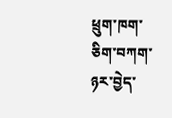ཕྲུག་ཁག་ཅིག་བཀག་ཉར་བྱེད་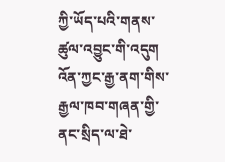ཀྱི་ཡོད་པའི་གནས་ཚུལ་འབྱུང་གི་འདུག འོན་ཀྱང་རྒྱ་ནག་གིས་རྒྱལ་ཁབ་གཞན་གྱི་ནང་སྲིད་ལ་ཐེ་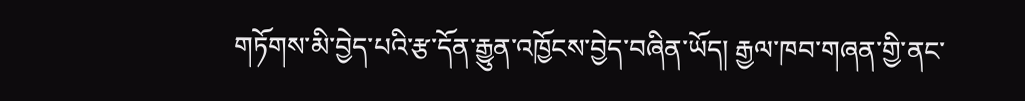གཏོགས་མི་བྱེད་པའི་རྩ་དོན་རྒྱུན་འཁྱོངས་བྱེད་བཞིན་ཡོད། རྒྱལ་ཁབ་གཞན་གྱི་ནང་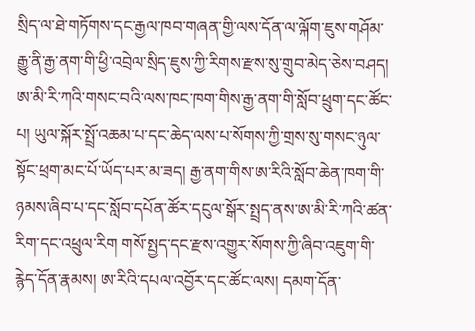སྲིད་ལ་ཐེ་གཏོགས་དང་རྒྱལ་ཁབ་གཞན་གྱི་ལས་དོན་ལ་ལྐོག་ཇུས་གཤོམ་རྒྱུ་ནི་རྒྱ་ནག་གི་ཕྱི་འབྲེལ་སྲིད་ཇུས་ཀྱི་རིགས་རྫས་སུ་གྲུབ་མེད་ཅེས་བཤད། ཨ་མི་རི་ཀའི་གསང་བའི་ལས་ཁང་ཁག་གིས་རྒྱ་ནག་གི་སློབ་ཕྲུག་དང་ཚོང་པ། ཡུལ་སྐོར་སྤྲོ་འཆམ་པ་དང་ཆེད་ལས་པ་སོགས་ཀྱི་གྲས་སུ་གསང་ཉུལ་སྟོང་ཕྲག་མང་པོ་ཡོད་པར་མ་ཟད། རྒྱ་ནག་གིས་ཨ་རིའི་སློབ་ཆེན་ཁག་གི་ཉམས་ཞིབ་པ་དང་སློབ་དཔོན་ཚོར་དངུལ་སྒོར་སྤྲད་ནས་ཨ་མི་རི་ཀའི་ཚན་རིག་དང་འཕྲུལ་རིག གསོ་སྤྱད་དང་རྫས་འགྱུར་སོགས་ཀྱི་ཞིབ་འཇུག་གི་རྙེད་དོན་རྣམས། ཨ་རིའི་དཔལ་འབྱོར་དང་ཚོང་ལས། དམག་དོན་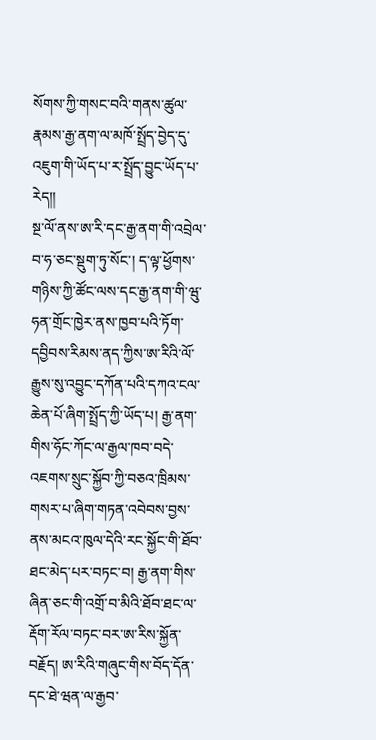སོགས་ཀྱི་གསང་བའི་གནས་ཚུལ་རྣམས་རྒྱ་ནག་ལ་མཁོ་སྤྲོད་བྱེད་དུ་འཇུག་གི་ཡོད་པ་ར་སྤྲོད་བྱུང་ཡོད་པ་རེད།།
སྔ་ལོ་ནས་ཨ་རི་དང་རྒྱ་ནག་གི་འབྲེལ་བ་ཧ་ཅང་སྡུག་ཏུ་སོང་། ད་ལྟ་ཕྱོགས་གཉིས་ཀྱི་ཚོང་ལས་དང་རྒྱ་ནག་གི་ཝུ་ཧན་གྲོང་ཁྱེར་ནས་ཁྱབ་པའི་ཏོག་དབྱིབས་རིམས་ནད་ཀྱིས་ཨ་རིའི་ལོ་རྒྱུས་སུ་འབྱུང་དཀོན་པའི་དཀའ་ངལ་ཆེན་པོ་ཞིག་སྤྲོད་ཀྱི་ཡོད་པ། རྒྱ་ནག་གིས་ཧོང་ཀོང་ལ་རྒྱལ་ཁབ་བདེ་འཇགས་སྲུང་སྐྱོབ་ཀྱི་བཅའ་ཁྲིམས་གསར་པ་ཞིག་གཏན་འབེབས་བྱས་ནས་མངའ་ཁུལ་དེའི་རང་སྐྱོང་གི་ཐོབ་ཐང་མེད་པར་བཏང་བ། རྒྱ་ནག་གིས་ཞིན་ཅང་གི་འགྲོ་བ་མིའི་ཐོབ་ཐང་ལ་རྡོག་རོལ་བཏང་བར་ཨ་རིས་སྐྱོན་བརྗོད། ཨ་རིའི་གཞུང་གིས་བོད་དོན་དང་ཐེ་ཝན་ལ་རྒྱབ་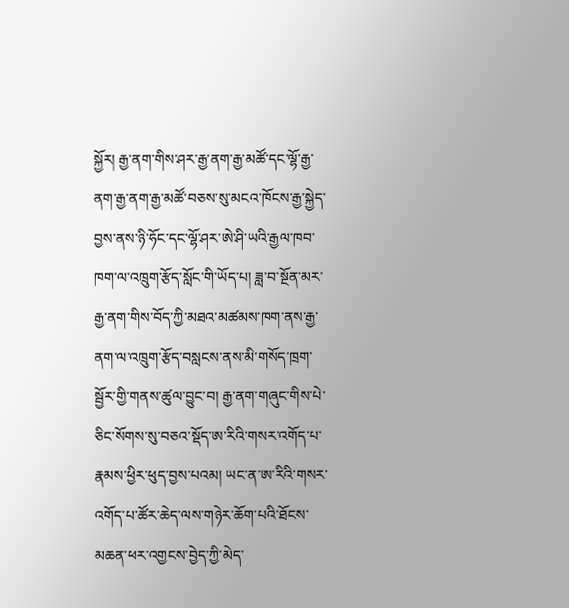སྐྱོར། རྒྱ་ནག་གིས་ཤར་རྒྱ་ནག་རྒྱ་མཚོ་དང་ལྷོ་རྒྱ་ནག་རྒྱ་ནག་རྒྱ་མཚོ་བཅས་སུ་མངའ་ཁོངས་རྒྱ་སྐྱེད་བྱས་ནས་ཉི་ཧོང་དང་ལྷོ་ཤར་ཨེ་ཤི་ཡའི་རྒྱལ་ཁབ་ཁག་ལ་འཁྲུག་རྩོད་སློང་གི་ཡོད་པ། ཟླ་བ་སྔོན་མར་རྒྱ་ནག་གིས་བོད་ཀྱི་མཐའ་མཚམས་ཁག་ནས་རྒྱ་ནག་ལ་འཁྲུག་རྩོད་བསླངས་ནས་མི་གསོད་ཁྲག་སྦྱོར་གྱི་གནས་ཚུལ་བྱུང་བ། རྒྱ་ནག་གཞུང་གིས་པེ་ཅིང་སོགས་སུ་བཅའ་སྡོད་ཨ་རིའི་གསར་འགོད་པ་རྣམས་ཕྱིར་ཕུད་བྱས་པའམ། ཡང་ན་ཨ་རིའི་གསར་འགོད་པ་ཚོར་ཆེད་ལས་གཉེར་ཆོག་པའི་ཐོངས་མཆན་ཕར་འགྱངས་བྱེད་ཀྱི་མེད་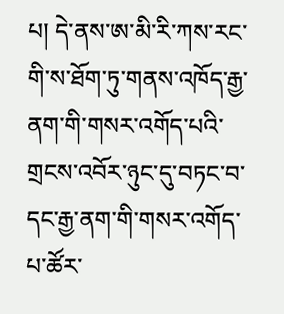པ། དེ་ནས་ཨ་མི་རི་ཀས་རང་གི་ས་ཐོག་ཏུ་གནས་འཁོད་རྒྱ་ནག་གི་གསར་འགོད་པའི་གྲངས་འབོར་ཉུང་དུ་བཏང་བ་དང་རྒྱ་ནག་གི་གསར་འགོད་པ་ཚོར་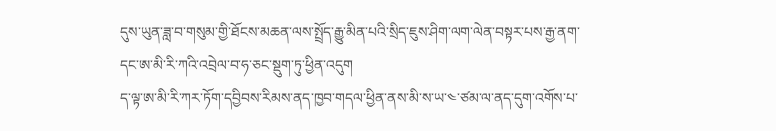དུས་ཡུན་ཟླ་བ་གསུམ་གྱི་ཐོངས་མཆན་ལས་སྤྲོད་རྒྱུ་མིན་པའི་སྲིད་ཇུས་ཤིག་ལག་ལེན་བསྟར་པས་རྒྱ་ནག་དང་ཨ་མི་རི་ཀའི་འབྲེལ་བ་ཧ་ཅང་སྡུག་ཏུ་ཕྱིན་འདུག
ད་ལྟ་ཨ་མི་རི་ཀར་ཏོག་དབྱིབས་རིམས་ནད་ཁྱབ་གདལ་ཕྱིན་ནས་མི་ས་ཡ་༤་ཙམ་ལ་ནད་དུག་འགོས་པ་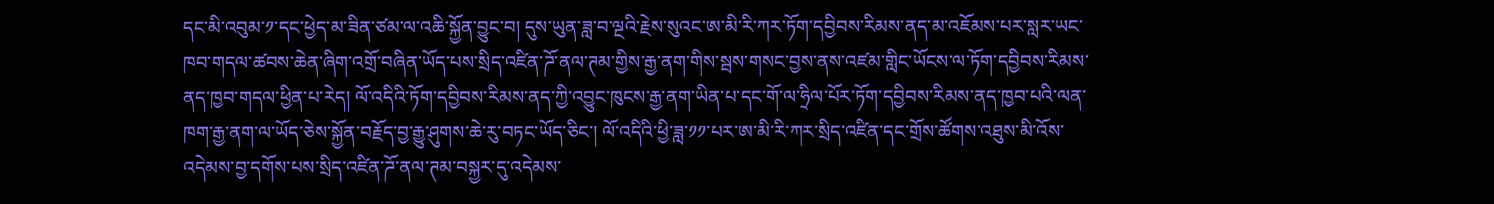དང་མི་འབུམ་༡་དང་ཕྱེད་མ་ཟིན་ཙམ་ལ་འཆི་སྐྱོན་བྱུང་བ། དུས་ཡུན་ཟླ་བ་ལྔའི་རྗེས་སུའང་ཨ་མི་རི་ཀར་ཏོག་དབྱིབས་རིམས་ནད་མ་འཇོམས་པར་སླར་ཡང་ཁབ་གདལ་ཚབས་ཆེན་ཞིག་འགྲོ་བཞིན་ཡོད་པས་སྲིད་འཛིན་ཌོ་ནལ་ཊམ་གྱིས་རྒྱ་ནག་གིས་སྦས་གསང་བྱས་ནས་འཛམ་གླིང་ཡོངས་ལ་ཏོག་དབྱིབས་རིམས་ནད་ཁྱབ་གདལ་ཕྱིན་པ་རེད། ལོ་འདིའི་ཏོག་དབྱིབས་རིམས་ནད་ཀྱི་འབྱུང་ཁུངས་རྒྱ་ནག་ཡིན་པ་དང་གོ་ལ་ཧྲིལ་པོར་ཏོག་དབྱིབས་རིམས་ནད་ཁྱབ་པའི་ལན་ཁག་རྒྱ་ནག་ལ་ཡོད་ཅེས་སྐྱོན་བརྗོད་བྱ་རྒྱུ་ཤུགས་ཆེ་རུ་བཏང་ཡོད་ཅིང་། ལོ་འདིའི་ཕྱི་ཟླ་༡༡་པར་ཨ་མི་རི་ཀར་སྲིད་འཛིན་དང་གྲོས་ཚོགས་འཐུས་མི་འོས་འདེམས་བྱ་དགོས་པས་སྲིད་འཛིན་ཌོ་ནལ་ཊམ་བསྐྱར་དུ་འདེམས་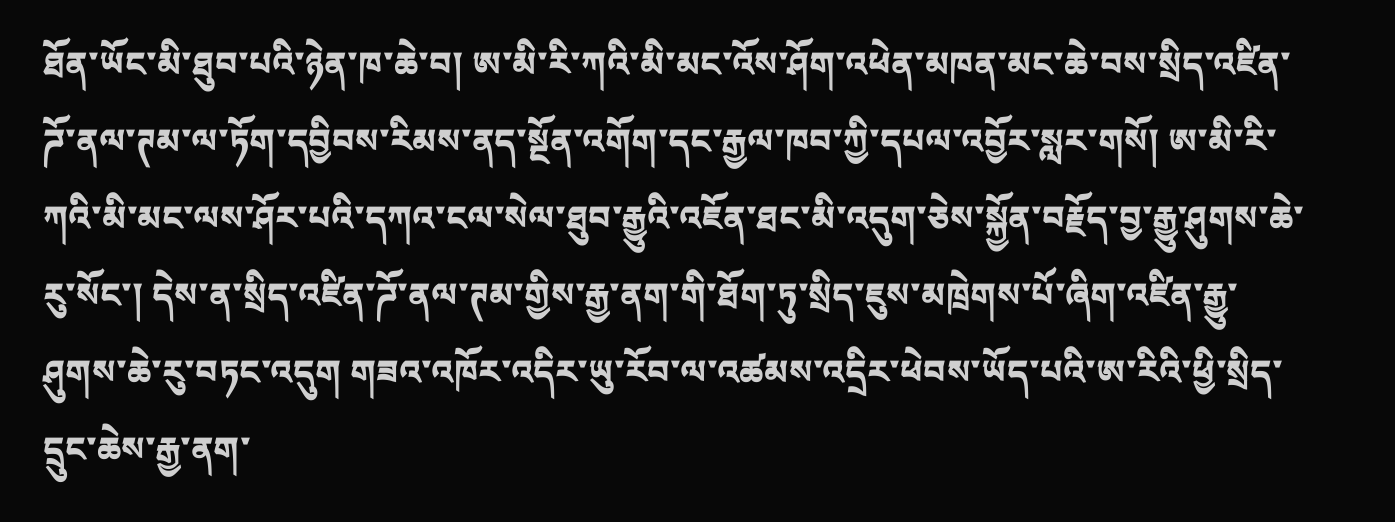ཐོན་ཡོང་མི་ཐུབ་པའི་ཉེན་ཁ་ཆེ་བ། ཨ་མི་རི་ཀའི་མི་མང་འོས་ཤོག་འཕེན་མཁན་མང་ཆེ་བས་སྲིད་འཛིན་ཌོ་ནལ་ཊམ་ལ་ཏོག་དབྱིབས་རིམས་ནད་སྔོན་འགོག་དང་རྒྱལ་ཁབ་ཀྱི་དཔལ་འབྱོར་སླར་གསོ། ཨ་མི་རི་ཀའི་མི་མང་ལས་ཤོར་པའི་དཀའ་ངལ་སེལ་ཐུབ་རྒྱུའི་འཇོན་ཐང་མི་འདུག་ཅེས་སྐྱོན་བརྗོད་བྱ་རྒྱུ་ཤུགས་ཆེ་རུ་སོང་། དེས་ན་སྲིད་འཛིན་ཌོ་ནལ་ཊམ་གྱིས་རྒྱ་ནག་གི་ཐོག་ཏུ་སྲིད་ཇུས་མཁྲེགས་པོ་ཞིག་འཛིན་རྒྱུ་ཤུགས་ཆེ་རུ་བཏང་འདུག གཟའ་འཁོར་འདིར་ཡུ་རོབ་ལ་འཚམས་འདྲིར་ཕེབས་ཡོད་པའི་ཨ་རིའི་ཕྱི་སྲིད་དྲུང་ཆེས་རྒྱ་ནག་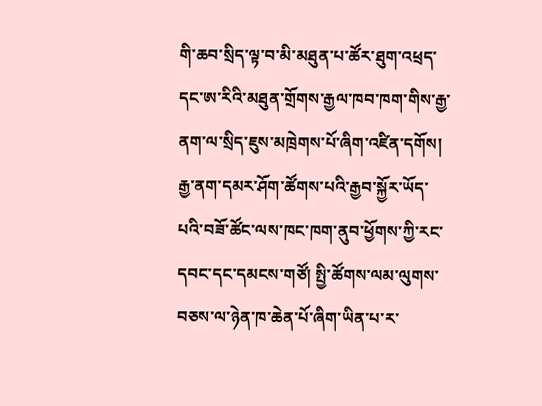གི་ཆབ་སྲིད་ལྟ་བ་མི་མཐུན་པ་ཚོར་ཐུག་འཕྲད་དང་ཨ་རིའི་མཐུན་གྲོགས་རྒྱལ་ཁབ་ཁག་གིས་རྒྱ་ནག་ལ་སྲིད་ཇུས་མཁྲེགས་པོ་ཞིག་འཛིན་དགོས། རྒྱ་ནག་དམར་ཤོག་ཚོགས་པའི་རྒྱབ་སྐྱོར་ཡོད་པའི་བཟོ་ཚོང་ལས་ཁང་ཁག་ནུབ་ཕྱོགས་ཀྱི་རང་དབང་དང་དམངས་གཙོ། སྤྱི་ཚོགས་ལམ་ལུགས་བཅས་ལ་ཉེན་ཁ་ཆེན་པོ་ཞིག་ཡིན་པ་ར་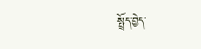སྤྲོད་བྱེད་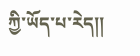ཀྱི་ཡོད་པ་རེད།།